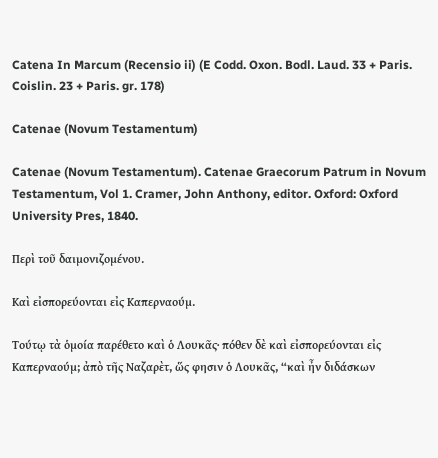Catena In Marcum (Recensio ii) (E Codd. Oxon. Bodl. Laud. 33 + Paris. Coislin. 23 + Paris. gr. 178)

Catenae (Novum Testamentum)

Catenae (Novum Testamentum). Catenae Graecorum Patrum in Novum Testamentum, Vol 1. Cramer, John Anthony, editor. Oxford: Oxford University Pres, 1840.

Περὶ τοῦ δαιμονιζομένου.

Καὶ εἰσπορεύονται εἰς Καπερναούμ.

Τούτῳ τὰ ὁμοία παρέθετο καὶ ὁ Λουκᾶς· πόθεν δὲ καὶ εἰσπορεύονται εἰς Καπερναούμ; ἀπὸ τῆς Ναζαρὲτ, ὥς φησιν ὁ Λουκᾶς, “καὶ ἦν διδάσκων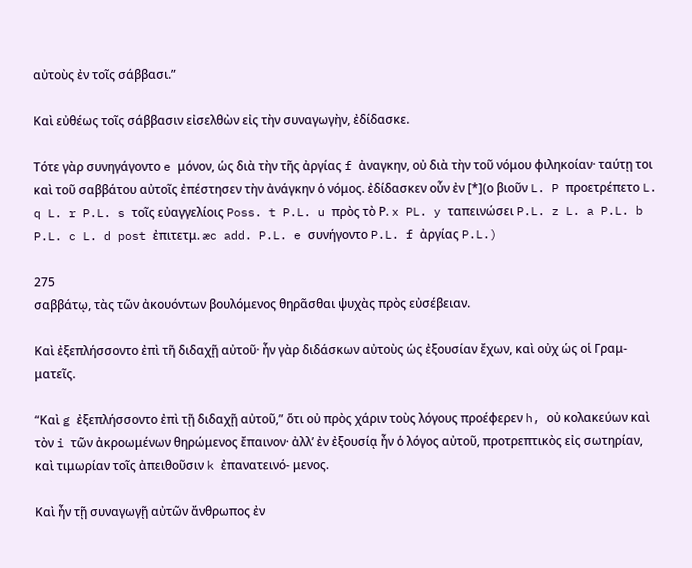αὐτοὺς ἐν τοῖς σάββασι.”

Καὶ εὐθέως τοῖς σάββασιν εἰσελθὼν εἰς τὴν συναγωγὴν, ἐδίδασκε.

Τότε γὰρ συνηγάγοντο e μόνον, ὡς διὰ τὴν τῆς ἀργίας f ἀναγκην, οὐ διὰ τὴν τοῦ νόμου φιληκοίαν· ταύτῃ τοι καὶ τοῦ σαββάτου αὐτοῖς ἐπέστησεν τὴν ἀνάγκην ὁ νόμος. ἐδίδασκεν οὖν ἐν [*](ο βιοῦν L. P προετρέπετο L. q L. r P.L. s τοῖς εὐαγγελίοις Poss. t P.L. u πρὸς τὸ Ρ. x PL. y ταπεινώσει P.L. z L. a P.L. b P.L. c L. d post ἐπιτετμ. æc add. P.L. e συνήγοντο P.L. f ἀργίας P.L.)

275
σαββάτῳ, τὰς τῶν ἀκουόντων βουλόμενος θηρᾶσθαι ψυχὰς πρὸς εὐσέβειαν.

Καὶ ἐξεπλήσσοντο ἐπὶ τῆ διδαχῇ αὐτοῦ· ἦν γὰρ διδάσκων αὐτοὺς ὡς ἐξουσίαν ἔχων, καὶ οὐχ ὡς οἱ Γραμ- ματεῖς.

“Καὶ g ἐξεπλήσσοντο ἐπὶ τῇ διδαχῇ αὐτοῦ,” ὅτι οὐ πρὸς χάριν τοὺς λόγους προέφερεν h, οὐ κολακεύων καὶ τὸν i τῶν ἀκροωμένων θηρώμενος ἔπαινον· ἀλλ’ ἐν ἐξουσίᾳ ἦν ὁ λόγος αὐτοῦ, προτρεπτικὸς εἰς σωτηρίαν, καὶ τιμωρίαν τοῖς ἀπειθοῦσιν k ἐπανατεινό- μενος.

Καὶ ἦν τῇ συναγωγῇ αὐτῶν ἄνθρωπος ἐν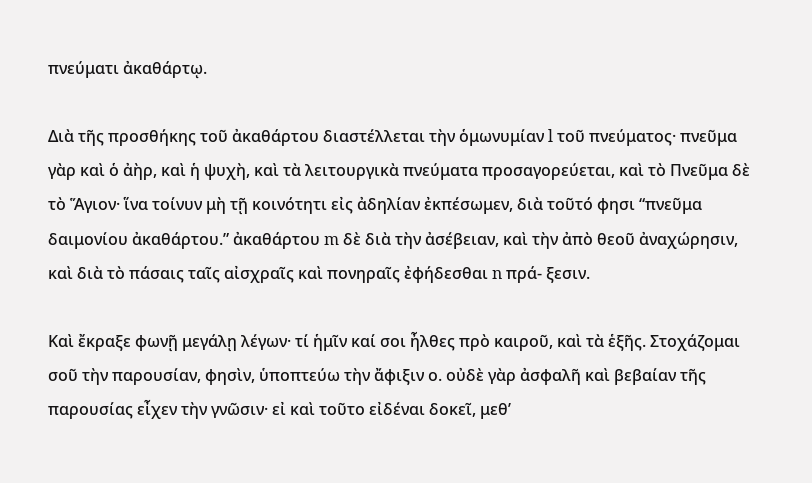πνεύματι ἀκαθάρτῳ.

Διὰ τῆς προσθήκης τοῦ ἀκαθάρτου διαστέλλεται τὴν ὁμωνυμίαν l τοῦ πνεύματος· πνεῦμα γὰρ καὶ ὁ ἀὴρ, καὶ ἡ ψυχὴ, καὶ τὰ λειτουργικὰ πνεύματα προσαγορεύεται, καὶ τὸ Πνεῦμα δὲ τὸ Ἅγιον· ἵνα τοίνυν μὴ τῇ κοινότητι εἰς ἀδηλίαν ἐκπέσωμεν, διὰ τοῦτό φησι “πνεῦμα δαιμονίου ἀκαθάρτου.” ἀκαθάρτου m δὲ διὰ τὴν ἀσέβειαν, καὶ τὴν ἀπὸ θεοῦ ἀναχώρησιν, καὶ διὰ τὸ πάσαις ταῖς αἰσχραῖς καὶ πονηραῖς ἐφήδεσθαι n πρά- ξεσιν.

Καὶ ἔκραξε φωνῇ μεγάλῃ λέγων· τί ἡμῖν καί σοι ἦλθες πρὸ καιροῦ, καὶ τὰ ἑξῆς. Στοχάζομαι σοῦ τὴν παρουσίαν, φησὶν, ὑποπτεύω τὴν ἄφιξιν ο. οὐδὲ γὰρ ἀσφαλῆ καὶ βεβαίαν τῆς παρουσίας εἶχεν τὴν γνῶσιν· εἰ καὶ τοῦτο εἰδέναι δοκεῖ, μεθ’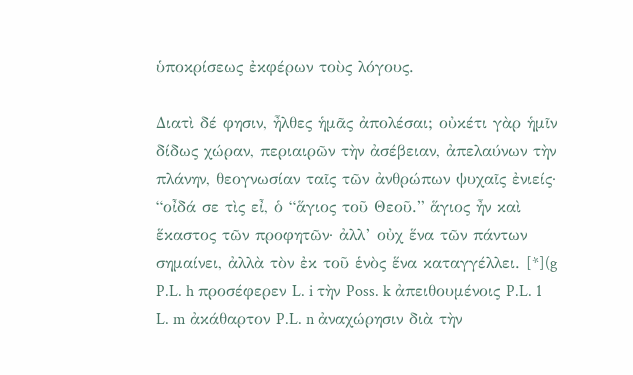ὑποκρίσεως ἐκφέρων τοὺς λόγους.

Διατὶ δέ φησιν, ἦλθες ἡμᾶς ἀπολέσαι; οὐκέτι γὰρ ἡμῖν δίδως χώραν, περιαιρῶν τὴν ἀσέβειαν, ἀπελαύνων τὴν πλάνην, θεογνωσίαν ταῖς τῶν ἀνθρώπων ψυχαῖς ἐνιείς· “οἶδά σε τὶς εἶ, ὁ “ἅγιος τοῦ Θεοῦ.” ἅγιος ἦν καὶ ἕκαστος τῶν προφητῶν· ἀλλ’ οὐχ ἕνα τῶν πάντων σημαίνει, ἀλλὰ τὸν ἐκ τοῦ ἑνὸς ἕνα καταγγέλλει. [*](g P.L. h προσέφερεν L. i τὴν Poss. k ἀπειθουμένοις P.L. 1 L. m ἀκάθαρτον P.L. n ἀναχώρησιν διὰ τὴν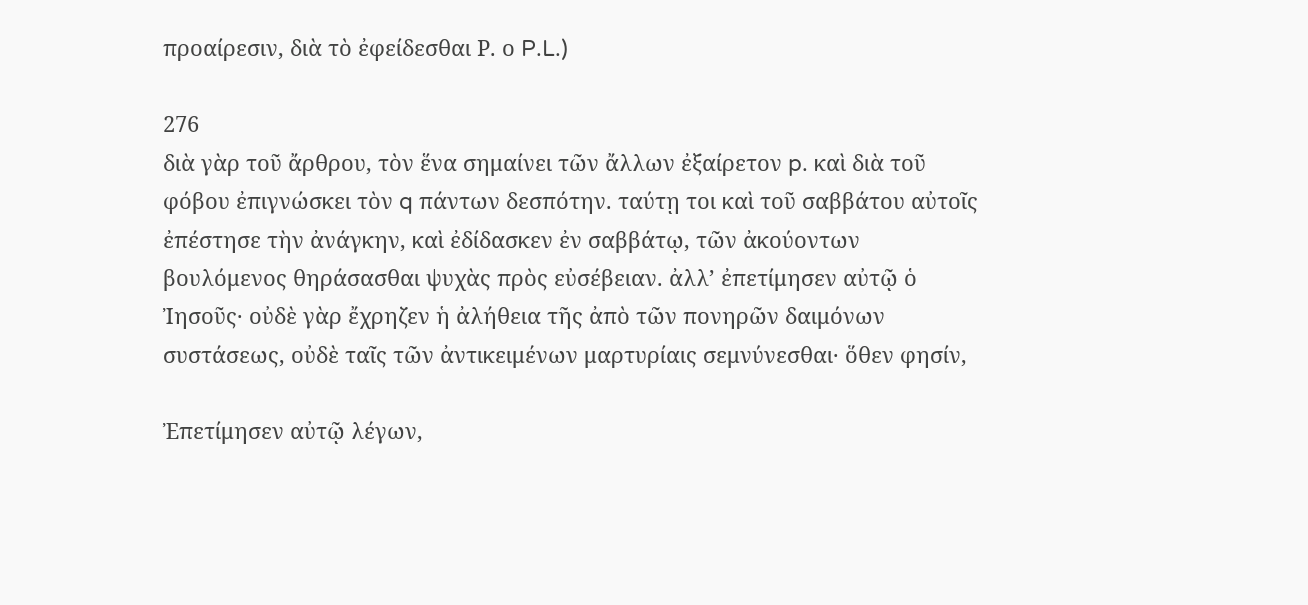προαίρεσιν, διὰ τὸ ἐφείδεσθαι Ρ. ο P.L.)

276
διὰ γὰρ τοῦ ἄρθρου, τὸν ἕνα σημαίνει τῶν ἄλλων ἐξαίρετον p. καὶ διὰ τοῦ φόβου ἐπιγνώσκει τὸν q πάντων δεσπότην. ταύτῃ τοι καὶ τοῦ σαββάτου αὐτοῖς ἐπέστησε τὴν ἀνάγκην, καὶ ἐδίδασκεν ἐν σαββάτῳ, τῶν ἀκούοντων βουλόμενος θηράσασθαι ψυχὰς πρὸς εὐσέβειαν. ἀλλ’ ἐπετίμησεν αὐτῷ ὁ Ἰησοῦς· οὐδὲ γὰρ ἔχρηζεν ἡ ἀλήθεια τῆς ἀπὸ τῶν πονηρῶν δαιμόνων συστάσεως, οὐδὲ ταῖς τῶν ἀντικειμένων μαρτυρίαις σεμνύνεσθαι· ὅθεν φησίν,

Ἐπετίμησεν αὐτῷ λέγων,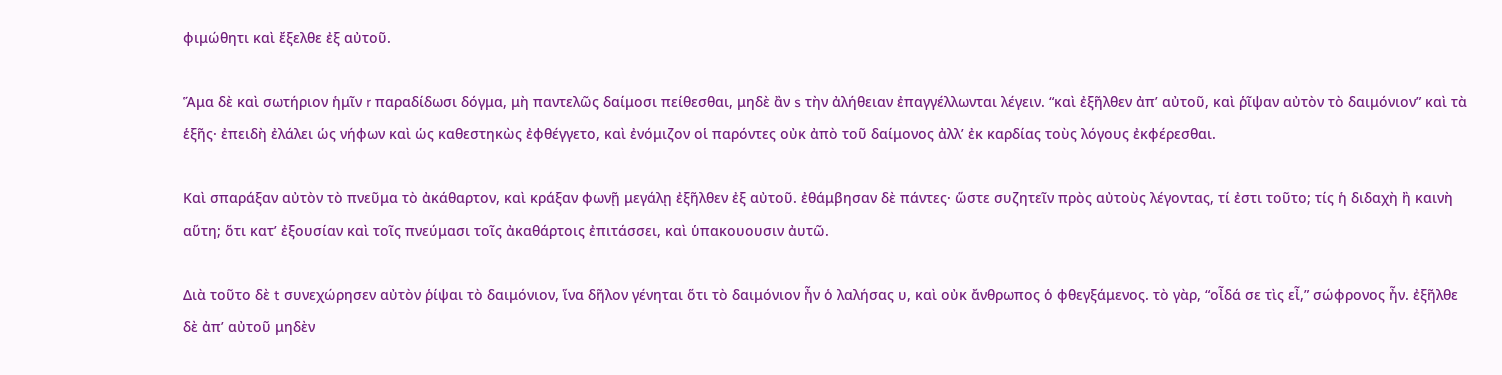φιμώθητι καὶ ἔξελθε ἐξ αὐτοῦ.

Ἅμα δὲ καὶ σωτήριον ἡμῖν r παραδίδωσι δόγμα, μὴ παντελῶς δαίμοσι πείθεσθαι, μηδὲ ἂν s τὴν ἀλήθειαν ἐπαγγέλλωνται λέγειν. “καὶ ἐξῆλθεν ἀπ’ αὐτοῦ, καὶ ῥῖψαν αὐτὸν τὸ δαιμόνιον” καὶ τὰ ἑξῆς· ἐπειδὴ ἐλάλει ὡς νήφων καὶ ὡς καθεστηκὼς ἐφθέγγετο, καὶ ἐνόμιζον οἱ παρόντες οὐκ ἀπὸ τοῦ δαίμονος ἀλλ’ ἐκ καρδίας τοὺς λόγους ἐκφέρεσθαι.

Καὶ σπαράξαν αὐτὸν τὸ πνεῦμα τὸ ἀκάθαρτον, καὶ κράξαν φωνῇ μεγάλῃ ἐξῆλθεν ἐξ αὐτοῦ. ἐθάμβησαν δὲ πάντες· ὥστε συζητεῖν πρὸς αὐτοὺς λέγοντας, τί ἐστι τοῦτο; τίς ἡ διδαχὴ ἢ καινὴ αὕτη; ὅτι κατ’ ἐξουσίαν καὶ τοῖς πνεύμασι τοῖς ἀκαθάρτοις ἐπιτάσσει, καὶ ὑπακουουσιν ἀυτῶ.

Διὰ τοῦτο δὲ t συνεχώρησεν αὐτὸν ῥίψαι τὸ δαιμόνιον, ἵνα δῆλον γένηται ὅτι τὸ δαιμόνιον ἦν ὁ λαλήσας υ, καὶ οὐκ ἄνθρωπος ὁ φθεγξάμενος. τὸ γὰρ, “οἶδά σε τὶς εἶ,” σώφρονος ἦν. ἐξῆλθε δὲ ἀπ’ αὐτοῦ μηδὲν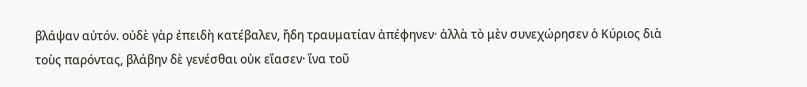βλάψαν αὐτόν. οὐδὲ γὰρ ἐπειδὴ κατέβαλεν, ἤδη τραυματίαν ἀπέφηνεν· ἀλλὰ τὸ μὲν συνεχώρησεν ὁ Κύριος διὰ τοὺς παρόντας, βλάβην δὲ γενέσθαι οὐκ εἴασεν· ἵνα τοῦ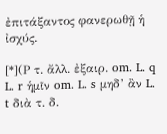ἐπιτάξαντος φανερωθῇ ἡ ἰσχύς.

[*](Ρ τ. ἄλλ. ἐξαιρ. om. L. q L. r ἡμῖν om. L. s μηδ’ ἂν L. t διὰ τ. δ.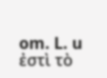om. L. u ἐστὶ τὸ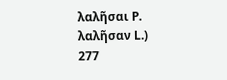λαλῆσαι Ρ. λαλῆσαν L.)
277